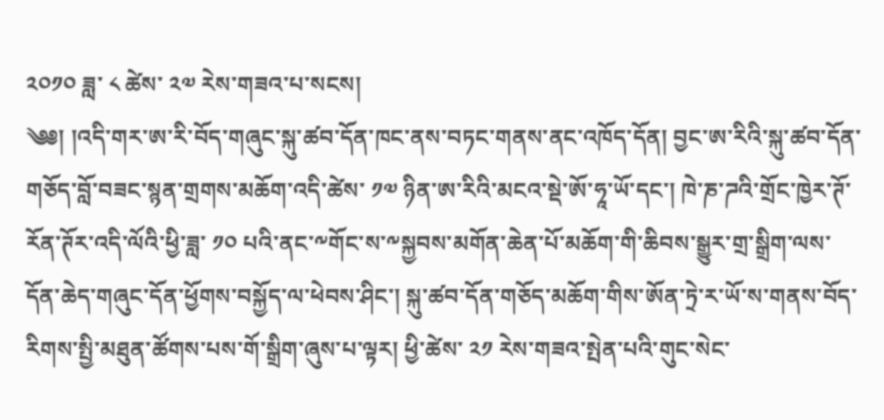༢༠༡༠ ཟླ་ ༨ ཚེས་ ༢༧ རེས་གཟའ་པ་སངས།
༄༅། །འདི་གར་ཨ་རི་བོད་གཞུང་སྐུ་ཚབ་དོན་ཁང་ནས་བཏང་གནས་ནང་འཁོད་དོན། བྱང་ཨ་རིའི་སྐུ་ཚབ་དོན་གཅོད་བློ་བཟང་སྙན་གྲགས་མཆོག་འདི་ཚེས་ ༡༧ ཉིན་ཨ་རིའི་མངའ་སྡེ་ཨོ་ཧཱ་ཡོ་དང་། ཁེ་ཎ་ཌའི་གྲོང་ཁྱེར་ཊོ་རོན་ཊོར་འདི་ལོའི་ཕྱི་ཟླ་ ༡༠ པའི་ནང་༸གོང་ས་༸སྐྱབས་མགོན་ཆེན་པོ་མཆོག་གི་ཆིབས་སྒྱུར་གྲ་སྒྲིག་ལས་དོན་ཆེད་གཞུང་དོན་ཕྱོགས་བསྐྱོད་ལ་ཕེབས་ཤིང་། སྐུ་ཚབ་དོན་གཅོད་མཆོག་གིས་ཨོན་ཏྲེ་ར་ཡོ་ས་གནས་བོད་རིགས་སྤྱི་མཐུན་ཚོགས་པས་གོ་སྒྲིག་ཞུས་པ་ལྟར། ཕྱི་ཚེས་ ༢༡ རེས་གཟའ་སྤེན་པའི་གུང་སེང་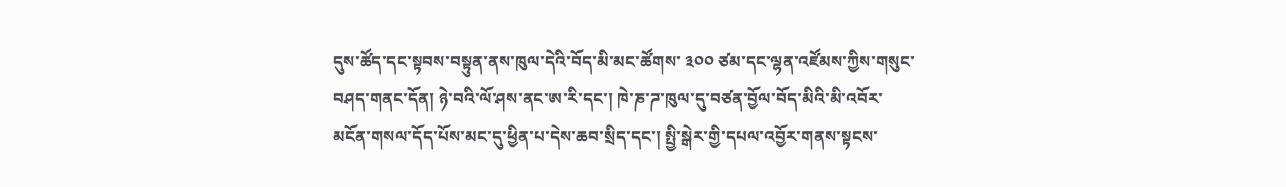དུས་ཚོད་དང་སྟབས་བསྟུན་ནས་ཁུལ་དེའི་བོད་མི་མང་ཚོགས་ ༣༠༠ ཙམ་དང་ལྷན་འཛོམས་ཀྱིས་གསུང་བཤད་གནང་དོན། ཉེ་བའི་ལོ་ཤས་ནང་ཨ་རི་དང་། ཁེ་ཎ་ཌ་ཁུལ་དུ་བཙན་བྱོལ་བོད་མིའི་མི་འབོར་མངོན་གསལ་དོད་པོས་མང་དུ་ཕྱིན་པ་དེས་ཆབ་སྲིད་དང་། སྤྱི་སྒེར་གྱི་དཔལ་འབྱོར་གནས་སྟངས་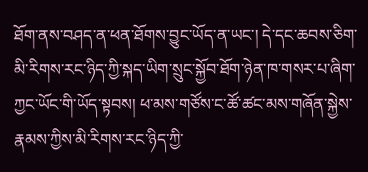ཐོག་ནས་བཤད་ན་ཕན་ཐོགས་བྱུང་ཡོད་ན་ཡང་། དེ་དང་ཆབས་ཅིག་མི་རིགས་རང་ཉིད་ཀྱི་སྐད་ཡིག་སྲུང་སྐྱོབ་ཐོག་ཉེན་ཁ་གསར་པ་ཞིག་ཀྱང་ཡོང་གི་ཡོད་སྟབས། ཕ་མས་གཙོས་ང་ཚོ་ཚང་མས་གཞོན་སྐྱེས་རྣམས་ཀྱིས་མི་རིགས་རང་ཉིད་ཀྱི་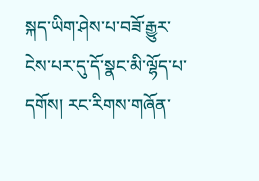སྐད་ཡིག་ཤེས་པ་བཟོ་རྒྱུར་ངེས་པར་དུ་དོ་སྣང་མི་ལྷོད་པ་དགོས། རང་རིགས་གཞོན་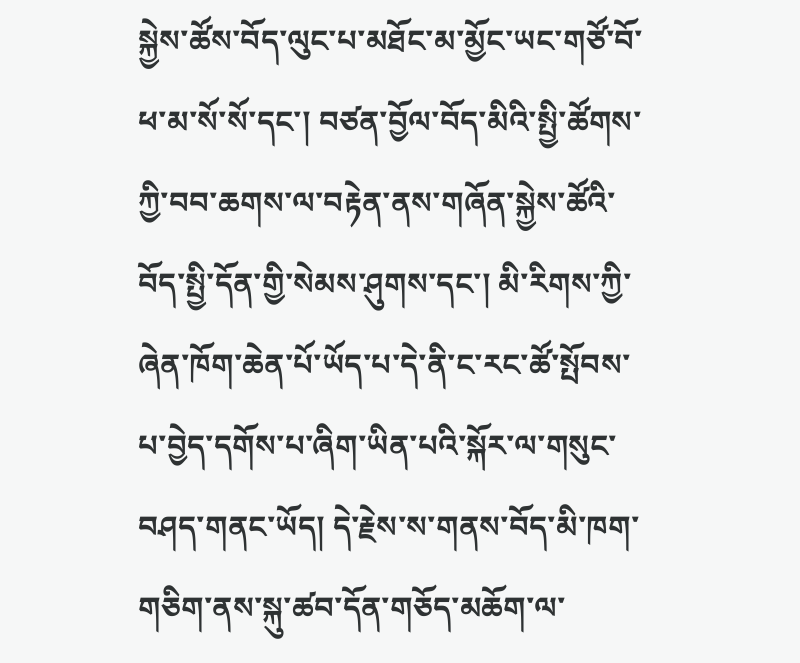སྐྱེས་ཚོས་བོད་ལུང་པ་མཐོང་མ་མྱོང་ཡང་གཙོ་བོ་ཕ་མ་སོ་སོ་དང་། བཙན་བྱོལ་བོད་མིའི་སྤྱི་ཚོགས་ཀྱི་བབ་ཆགས་ལ་བརྟེན་ནས་གཞོན་སྐྱེས་ཚོའི་བོད་སྤྱི་དོན་གྱི་སེམས་ཤུགས་དང་། མི་རིགས་ཀྱི་ཞེན་ཁོག་ཆེན་པོ་ཡོད་པ་དེ་ནི་ང་རང་ཚོ་སྤོབས་པ་བྱེད་དགོས་པ་ཞིག་ཡིན་པའི་སྐོར་ལ་གསུང་བཤད་གནང་ཡོད། དེ་རྗེས་ས་གནས་བོད་མི་ཁག་གཅིག་ནས་སྐུ་ཚབ་དོན་གཅོད་མཆོག་ལ་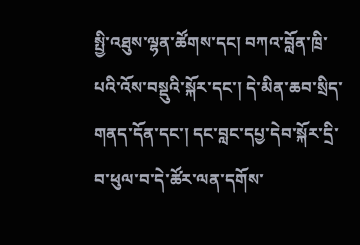སྤྱི་འཐུས་ལྷན་ཚོགས་དང། བཀའ་བློན་ཁྲི་པའི་འོས་བསྡུའི་སྐོར་དང་། དེ་མིན་ཆབ་སྲིད་གནད་དོན་དང་། དང་བླང་དཔྱ་དེབ་སྐོར་དྲི་བ་ཕུལ་བ་དེ་ཚོར་ལན་དགོས་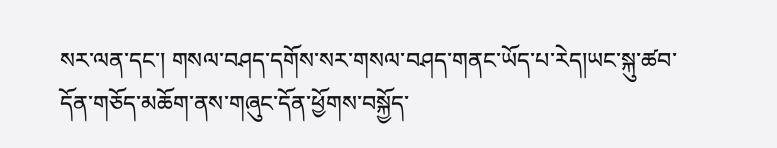སར་ལན་དང་། གསལ་བཤད་དགོས་སར་གསལ་བཤད་གནང་ཡོད་པ་རེད།ཡང་སྐུ་ཚབ་དོན་གཅོད་མཆོག་ནས་གཞུང་དོན་ཕྱོགས་བསྐྱོད་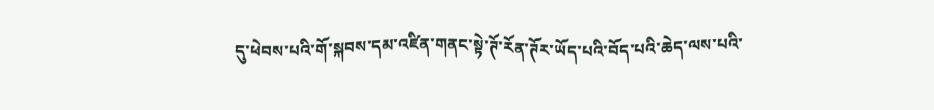དུ་ཕེབས་པའི་གོ་སྐབས་དམ་འཛིན་གནང་སྟེ་ཊོ་རོན་ཊོར་ཡོད་པའི་བོད་པའི་ཆེད་ལས་པའི་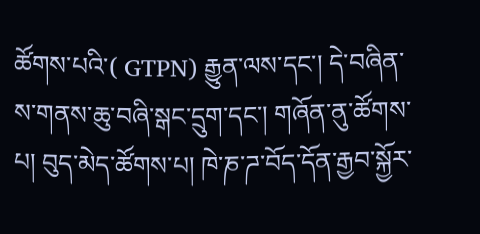ཚོགས་པའི་( GTPN) རྒྱུན་ལས་དང་། དེ་བཞིན་ས་གནས་ཆུ་བཞི་སྒང་དྲུག་དང་། གཞོན་ནུ་ཚོགས་པ། བུད་མེད་ཚོགས་པ། ཁེ་ཎ་ཌ་བོད་དོན་རྒྱབ་སྐྱོར་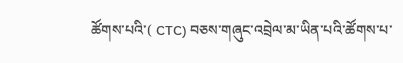ཚོགས་པའི་( CTC) བཅས་གཞུང་འབྲེལ་མ་ཡིན་པའི་ཚོགས་པ་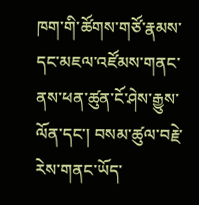ཁག་གི་ཚོགས་གཙོ་རྣམས་དང་མཇལ་འཛོམས་གནང་ནས་ཕན་ཚུན་ངོ་ཤེས་རྒྱུས་ལོན་དང་། བསམ་ཚུལ་བརྗེ་རེས་གནང་ཡོད་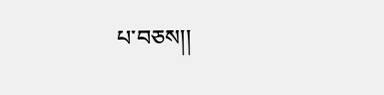པ་བཅས།།